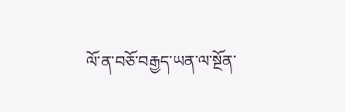ལོ་ན་བཅོ་བརྒྱད་ཡན་ལ་སྔོན་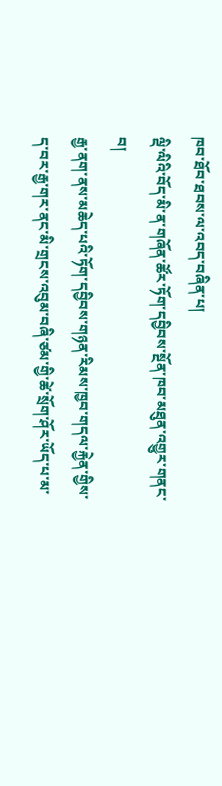ཁབ་ཐོབ་ཐབས་ལ་འབད་བཞིན་པ།
ལྡི་ལིའི་བོད་མི་ན་གཞོན་ཚོར་ཏོག་དབྱིབས་སྔོན་ཁབ་མཐུན་འགྱུར་གནང་བ།
རྒྱ་ནག་ནས་མཆེད་པའི་ཏོག་དབྱིབས་གཉན་རིམས་ཁྱབ་གདལ་རྐྱེན་གྱིས་ད་བར་རྒྱ་གར་ནང་མི་གྲངས་འབུམ་བཞི་ཙམ་གྱི་ཚེ་སྲོག་ཤོར་ཡོད་པ་མ་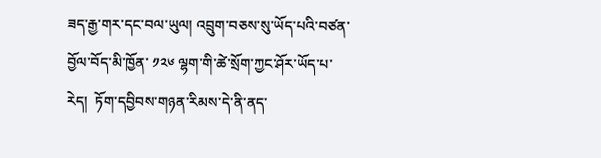ཟད་རྒྱ་གར་དང་བལ་ཡུལ། འབྲུག་བཅས་སུ་ཡོད་པའི་བཙན་བྱོལ་བོད་མི་ཁྱོན་ ༡༢༦ ལྷག་གི་ཚེ་སྲོག་ཀྱང་ཤོར་ཡོད་པ་རེད།  ཏོག་དབྱིབས་གཉན་རིམས་དེ་ནི་ནད་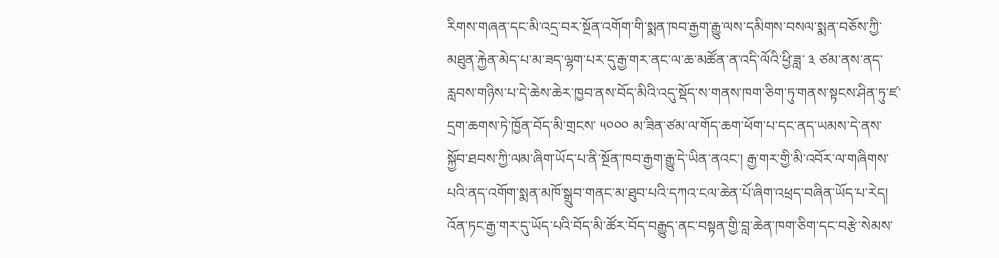རིགས་གཞན་དང་མི་འདྲ་བར་སྔོན་འགོག་གི་སྨན་ཁབ་རྒྱག་རྒྱུ་ལས་དམིགས་བསལ་སྨན་བཅོས་ཀྱི་མཐུན་རྐྱེན་མེད་པ་མ་ཟད་ལྷག་པར་དུ་རྒྱ་གར་ནང་ལ་ཆ་མཚོན་ན་འདི་ལོའི་ཕྱི་ཟླ་ ༣ ཙམ་ནས་ནད་རླབས་གཉིས་པ་དེ་ཆེས་ཆེར་ཁྱབ་ནས་བོད་མིའི་འདུ་སྡོད་ས་གནས་ཁག་ཅིག་ཏུ་གནས་སྟངས་ཤིན་ཏུ་ཛ་དྲག་ཆགས་ཏེ་ཁྱོན་བོད་མི་གྲངས་ ༥༠༠༠ མ་ཟིན་ཙམ་ལ་གོད་ཆག་ཕོག་པ་དང་ནད་ཡམས་དེ་ནས་སྐྱོབ་ཐབས་ཀྱི་ལམ་ཞིག་ཡོད་པ་ནི་སྔོན་ཁབ་རྒྱག་རྒྱུ་དེ་ཡིན་ནའང་། རྒྱ་གར་གྱི་མི་འབོར་ལ་གཞིགས་པའི་ནད་འགོག་སྨན་མཁོ་སྒྲུབ་གནང་མ་ཐུབ་པའི་དཀའ་ངལ་ཆེན་པོ་ཞིག་འཕྲད་བཞིན་ཡོད་པ་རེད། འོན་ཏང་རྒྱ་གར་དུ་ཡོད་པའི་བོད་མི་ཚོར་བོད་བརྒྱུད་ནང་བསྟན་གྱི་བླ་ཆེན་ཁག་ཅིག་དང་བརྩེ་སེམས་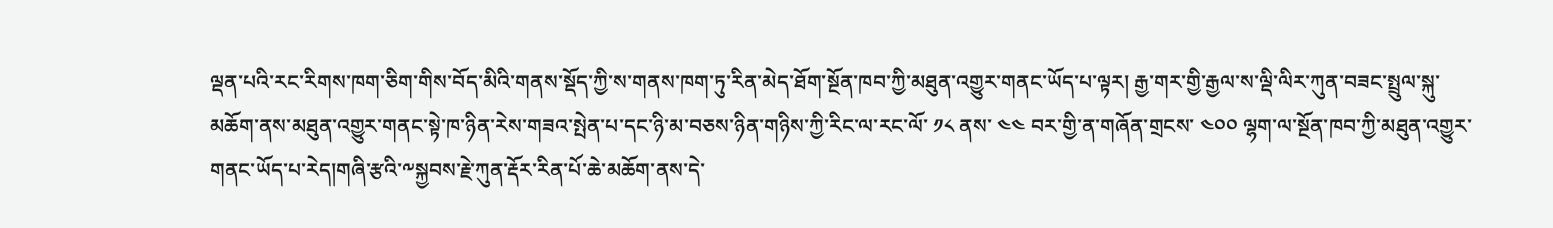ལྡན་པའི་རང་རིགས་ཁག་ཅིག་གིས་བོད་མིའི་གནས་སྡོད་ཀྱི་ས་གནས་ཁག་ཏུ་རིན་མེད་ཐོག་སྔོན་ཁབ་ཀྱི་མཐུན་འགྱུར་གནང་ཡོད་པ་ལྟར། རྒྱ་གར་གྱི་རྒྱལ་ས་ལྡི་ལིར་ཀུན་བཟང་སྤྲུལ་སྐུ་མཆོག་ནས་མཐུན་འགྱུར་གནང་སྟེ་ཁ་ཉིན་རེས་གཟའ་སྤེན་པ་དང་ཉི་མ་བཅས་ཉིན་གཉིས་ཀྱི་རིང་ལ་རང་ལོ་ ༡༨ ནས་ ༤༤ བར་གྱི་ན་གཞོན་གྲངས་ ༤༠༠ ལྷག་ལ་སྔོན་ཁབ་ཀྱི་མཐུན་འགྱུར་གནང་ཡོད་པ་རེད།གཞི་རྩའི་༸སྐྱབས་རྗེ་ཀུན་རྡོར་རིན་པོ་ཆེ་མཆོག་ནས་དེ་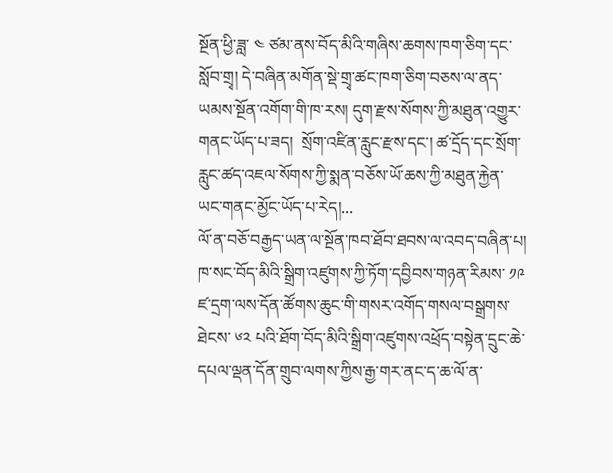སྔོན་ཕྱི་ཟླ་ ༤ ཙམ་ནས་བོད་མིའི་གཞིས་ཆགས་ཁག་ཅིག་དང་སློབ་གྲྭ། དེ་བཞིན་མགོན་སྡེ་གྲྭ་ཚང་ཁག་ཅིག་བཅས་ལ་ནད་ཡམས་སྔོན་འགོག་གི་ཁ་རས། དུག་རྫས་སོགས་ཀྱི་མཐུན་འགྱུར་གནང་ཡོད་པ་ཟད།  སྲོག་འཛིན་རླུང་རྫས་དང་། ཚ་དྲོད་དང་སྲོག་རླུང་ཚད་འཇལ་སོགས་ཀྱི་སྨན་བཅོས་ཡོ་ཆས་ཀྱི་མཐུན་རྐྱེན་ཡང་གནང་མྱོང་ཡོད་པ་རེད།...
ལོ་ན་བཅོ་བརྒྱད་ཡན་ལ་སྔོན་ཁབ་ཐོབ་ཐབས་ལ་འབད་བཞིན་པ།
ཁ་སང་བོད་མིའི་སྒྲིག་འཛུགས་ཀྱི་ཏོག་དབྱིབས་གཉན་རིམས་ ༡༩ ཛ་དྲག་ལས་དོན་ཚོགས་ཆུང་གི་གསར་འགོད་གསལ་བསྒྲགས་ཐེངས་ ༦༢ པའི་ཐོག་བོད་མིའི་སྒྲིག་འཛུགས་འཕྲོད་བསྟེན་དྲུང་ཆེ་དཔལ་ལྡན་དོན་གྲུབ་ལགས་ཀྱིས་རྒྱ་གར་ནང་ད་ཆ་ལོ་ན་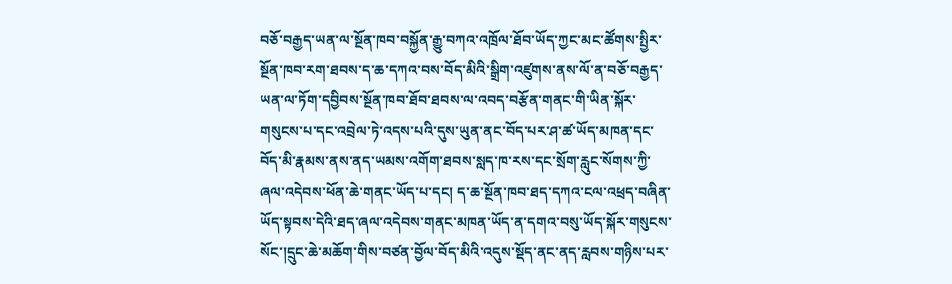བཅོ་བརྒྱད་ཡན་ལ་སྔོན་ཁབ་བསྐྱོན་རྒྱུ་བཀའ་འཁྲོལ་ཐོབ་ཡོད་ཀྱང་མང་ཚོགས་སྤྱིར་སྔོན་ཁབ་རག་ཐབས་ད་ཆ་དཀའ་བས་བོད་མིའི་སྒྲིག་འཛུགས་ནས་ལོ་ན་བཅོ་བརྒྱད་ཡན་ལ་ཏོག་དབྱིབས་སྔོན་ཁབ་ཐོབ་ཐབས་ལ་འབད་བརྩོན་གནང་གི་ཡིན་སྐོར་གསུངས་པ་དང་འབྲེལ་ཏེ་འདས་པའི་དུས་ཡུན་ནང་བོད་པར་ཤ་ཚ་ཡོད་མཁན་དང་བོད་མི་རྣམས་ནས་ནད་ཡམས་འགོག་ཐབས་སླད་ཁ་རས་དང་སྲོག་རླུང་སོགས་ཀྱི་ཞལ་འདེབས་ཕོན་ཆེ་གནང་ཡོད་པ་དང། ད་ཆ་སྔོན་ཁབ་ཐད་དཀའ་ངལ་འཕྲད་བཞིན་ཡོད་སྟབས་དེའི་ཐད་ཞལ་འདེབས་གནང་མཁན་ཡོད་ན་དགའ་བསུ་ཡོད་སྐོར་གསུངས་སོང་།དྲུང་ཆེ་མཆོག་གིས་བཙན་བྱོལ་བོད་མིའི་འདུས་སྡོད་ནང་ནད་རླབས་གཉིས་པར་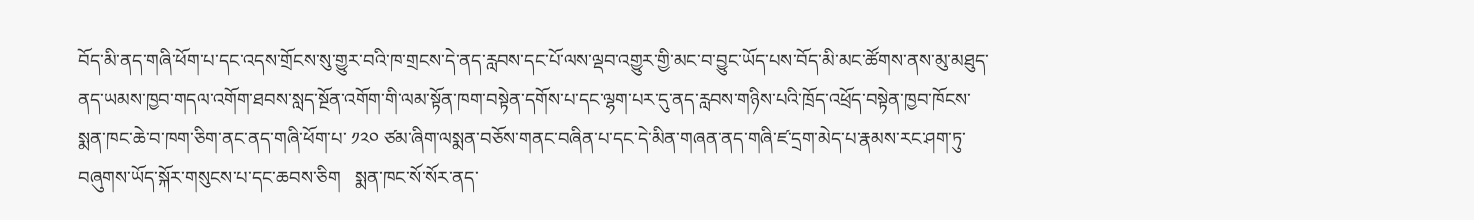བོད་མི་ནད་གཞི་ཕོག་པ་དང་འདས་གྲོངས་སུ་གྱུར་བའི་ཁ་གྲངས་དེ་ནད་རླབས་དང་པོ་ལས་ལྡབ་འགྱུར་གྱི་མང་བ་བྱུང་ཡོད་པས་བོད་མི་མང་ཚོགས་ནས་མུ་མཐུད་ནད་ཡམས་ཁྱབ་གདལ་འགོག་ཐབས་སླད་སྔོན་འགོག་གི་ལམ་སྟོན་ཁག་བསྟེན་དགོས་པ་དང་ལྷག་པར་དུ་ནད་རླབས་གཉིས་པའི་ཁྲོད་འཕྲོད་བསྟེན་ཁྱབ་ཁོངས་སྨན་ཁང་ཆེ་བ་ཁག་ཅིག་ནང་ནད་གཞི་ཕོག་པ་ ༡༢༠ ཙམ་ཞིག་ལསྨན་བཅོས་གནང་བཞིན་པ་དང་དེ་མིན་གཞན་ནད་གཞི་ཛ་དྲག་མེད་པ་རྣམས་རང་ཤག་ཏུ་བཞུགས་ཡོད་སྐོར་གསུངས་པ་དང་ཆབས་ཅིག   སྨན་ཁང་སོ་སོར་ནད་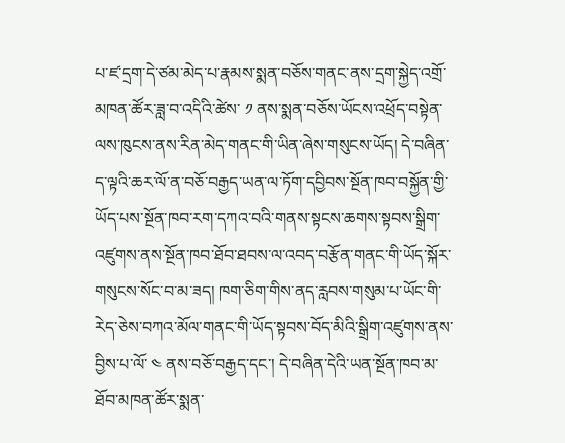པ་ཛ་དྲག་དེ་ཙམ་མེད་པ་རྣམས་སྨན་བཅོས་གནང་ནས་དྲག་སྐྱེད་འགྲོ་མཁན་ཚོར་ཟླ་བ་འདིའི་ཚེས་ ༡ ནས་སྨན་བཅོས་ཡོངས་འཕྲོད་བསྟེན་ལས་ཁུངས་ནས་རིན་མེད་གནང་གི་ཡིན་ཞེས་གསུངས་ཡོད། དེ་བཞིན་ད་ལྟའི་ཆར་ལོ་ན་བཅོ་བརྒྱད་ཡན་ལ་ཏོག་དབྱིབས་སྔོན་ཁབ་བསྐྱོན་གྱི་ཡོད་པས་སྔོན་ཁབ་རག་དཀའ་བའི་གནས་སྟངས་ཆགས་སྟབས་སྒྲིག་འཛུགས་ནས་སྔོན་ཁབ་ཐོབ་ཐབས་ལ་འབད་བརྩོན་གནང་གི་ཡོད་སྐོར་གསུངས་སོང་བ་མ་ཟད། ཁག་ཅིག་གིས་ནད་རླབས་གསུམ་པ་ཡོང་གི་རེད་ཅེས་བཀའ་མོལ་གནང་གི་ཡོད་སྟབས་བོད་མིའི་སྒྲིག་འཛུགས་ནས་བྱིས་པ་ལོ་ ༤ ནས་བཅོ་བརྒྱད་དང་། དེ་བཞིན་དེའི་ཡན་སྔོན་ཁབ་མ་ཐོབ་མཁན་ཚོར་སྨན་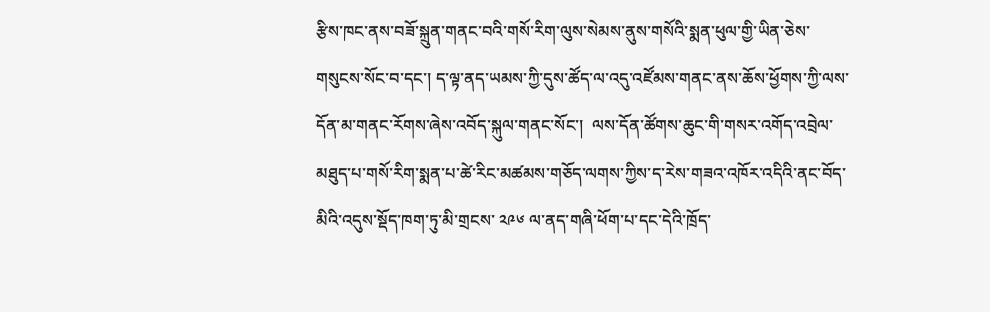རྩིས་ཁང་ནས་བཟོ་སྐྲུན་གནང་བའི་གསོ་རིག་ལུས་སེམས་ནུས་གསོའི་སྨན་ཕུལ་གྱི་ཡིན་ཅེས་གསུངས་སོང་བ་དང་། ད་ལྟ་ནད་ཡམས་ཀྱི་དུས་ཚོད་ལ་འདུ་འཛོམས་གནང་ནས་ཆོས་ཕྱོགས་ཀྱི་ལས་དོན་མ་གནང་རོགས་ཞེས་འབོད་སྐུལ་གནང་སོང་།  ལས་དོན་ཚོགས་ཆུང་གི་གསར་འགོད་འབྲེལ་མཐུད་པ་གསོ་རིག་སྨན་པ་ཚེ་རིང་མཚམས་གཅོད་ལགས་ཀྱིས་ད་རེས་གཟའ་འཁོར་འདིའི་ནང་བོད་མིའི་འདུས་སྡོད་ཁག་ཏུ་མི་གྲངས་ ༢༩༦ ལ་ནད་གཞི་ཕོག་པ་དང་དེའི་ཁྲོད་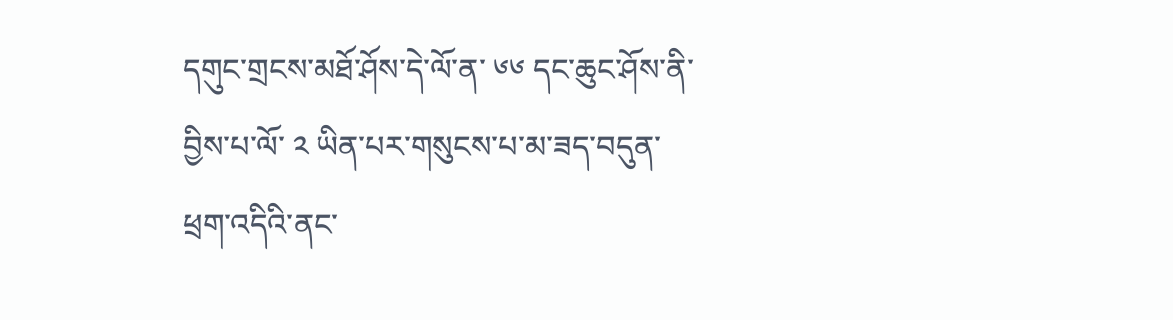དགུང་གྲངས་མཐོ་ཤོས་དེ་ལོ་ན་ ༦༦ དང་ཆུང་ཤོས་ནི་བྱིས་པ་ལོ་ ༢ ཡིན་པར་གསུངས་པ་མ་ཟད་བདུན་ཕྲག་འདིའི་ནང་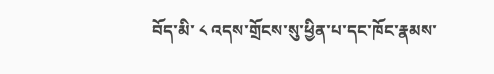བོད་མི་ ༨ འདས་གྲོངས་སུ་ཕྱིན་པ་དང་ཁོང་རྣམས་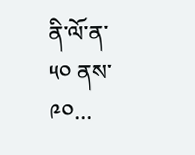ནི་ལོ་ན་ ༥༠ ནས་ ༩༠...